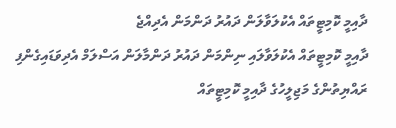ދާއިމީ ކޮމިޓީތައް އެކުލަވާލަން ދައުރު ދަންމަން އެދިއްޖެ
ދާއިމީ ކޮމިޓީތައް އެކުލަވާލައި ނިންމަން ދައުރު ދަންމާލަން އަސްލަމް އެދިވަޑައިގެންފި
ރައްޔިތުންގެ މަޖިލީހުގެ ދާއިމީ ކޮމިޓީތައް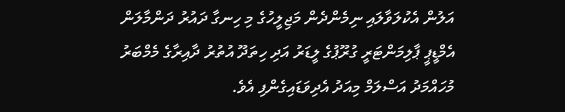އަލުން އެކުލަވާލައި ނިމެންދެން މަޖިލީހުގެ މި ހިނގާ ދައުރު ދަންމާލަން އެމްޑީޕީ ޕާލިމަންޓަރީ ގުރޫޕުގެ ލީޑަރު އަދި ހިތަދޫ އުތުރު ދާއިރާގެ މެމްބަރު މުހައްމަދު އަސްލަމް މިއަދު އެދިވަޑައިގެންފި އެވެ.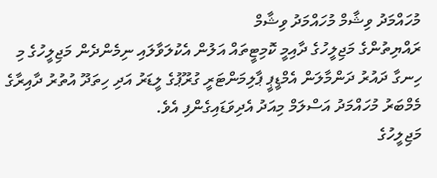މުހައްމަދު ވިޝާމް މުހައްމަދު ވިޝާމް
ރައްޔިތުންގެ މަޖިލީހުގެ ދާއިމީ ކޮމިޓީތައް އަލުން އެކުލަވާލައި ނިމެންދެން މަޖިލީހުގެ މި ހިނގާ ދައުރު ދަންމާލަން އެމްޑީޕީ ޕާލިމަންޓަރީ ގުރޫޕުގެ ލީޑަރު އަދި ހިތަދޫ އުތުރު ދާއިރާގެ މެމްބަރު މުހައްމަދު އަސްލަމް މިއަދު އެދިވަޑައިގެންފި އެވެ.
މަޖިލީހުގެ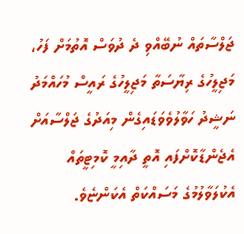ޖަލްސާތައް ނުބޭއްވި ދެ ދުވަސް އޮތުމަށް ފަހު، މަޖިލީހުގެ ރިޔާސަތާ މަޖިލީހުގެ ރައީސް މުހައްމަދު ނަޝީދު ހަވާލުވެވަޑައިގެން މިއަދުގެ ޖަލްސާއަށް އެޖެންޑާކޮށްފައި އޮތީ ދާއިމީ ކޮމިޓީތައް އެކުލަވާލުމުގެ މަސައްކަތް އެކަންޏެވެ.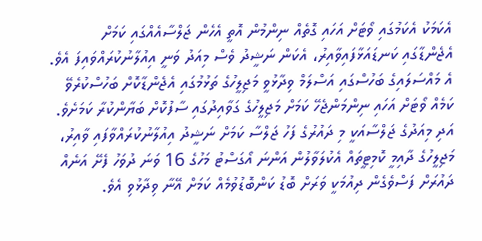އެކަމަކު އެކަމުގައި ވޯޓަށް އަހައި ގޮތެއް ނިންމުން އޮތީ އެހެން ޖަލްސާއެއްގައި ކަމަށް އެޖެންޑާގައި ކަނޑައަޅާފައިވާއިރު، އެކަން ނަޝީދު ވެސް މިއަދު ވަނީ އިއުލާނުކުރައްވައިފަ އެވެ.
އެ މައްސަލައިގެ ބަހުސްގައި އަސްލަމް ވިދާޅުވީ މަޖިލީހުގެ ތަޅުމުގައި އެޖެންޑާކޮށް ބަހުސްކުރެވޭ ކަމެއް ވޯޓަށް އަހައި ނިންމަންޖެހޭ ކަމަށް މަޖިލީހުގެ ގަވާއިދުގައި ސާފުކޮށް ބަޔާންކުރާ ކަމަށެވެ. އަދި މިއަދުގެ ޖަލްސާއަކީ މި ދައުރުގެ ފަހު ޖަލްސާ ކަމަށް ނަޝީދު އިއުލާނުކުރައްވާފައި ވާއިރު، މަޖިލީހުގެ ދާއިމީ ކޮމިޓީތައް އެކުލަވާލުން އަންނަ އޯގަސްޓު މަހުގެ 16 ވަނަ ދުވަހު ފެށޭ އަނެއް ދައުރަށް ފަސްވެގެން ދިއުމަކީ ވަރަށް ބޮޑު ކަންބޮޑުވުމެއް ކަމަށް އޭނާ ވިދާޅުވި އެވެ.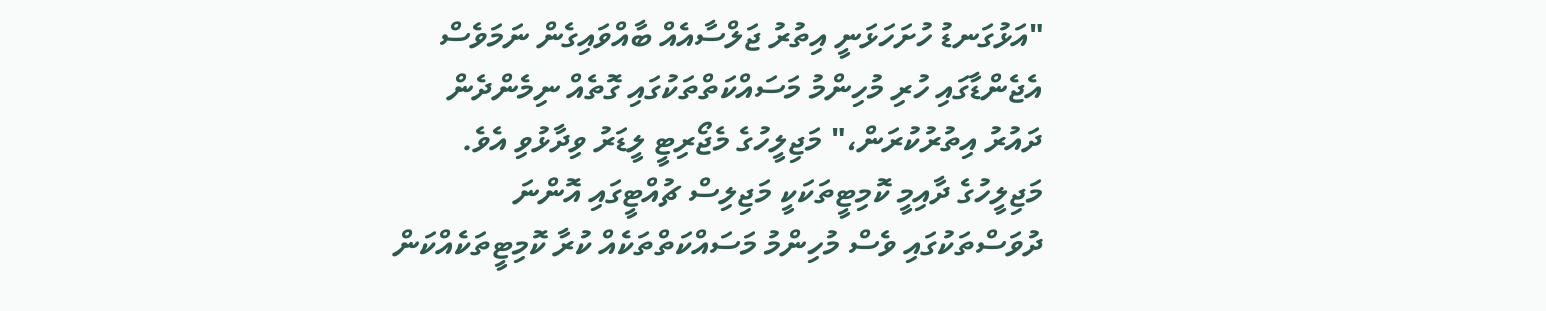"އަޅުގަނޑު ހުށަހަޅަނީ އިތުރު ޖަލްސާއެއް ބާއްވައިގެން ނަމަވެސް އެޖެންޑާގައި ހުރި މުހިންމު މަސައްކަތްތަކުގައި ގޮތެއް ނިމެންދެން ދައުރު އިތުރުކުރަން،" މަޖިލީހުގެ މެޖޯރިޓީ ލީޑަރު ވިދާޅުވި އެވެ.
މަޖިލީހުގެ ދާއިމީ ކޮމިޓީތަކަކީ މަޖިލިސް ޗުއްޓީގައި އޮންނަ ދުވަސްތަކުގައި ވެސް މުހިންމު މަސައްކަތްތަކެއް ކުރާ ކޮމިޓީތަކެއްކަން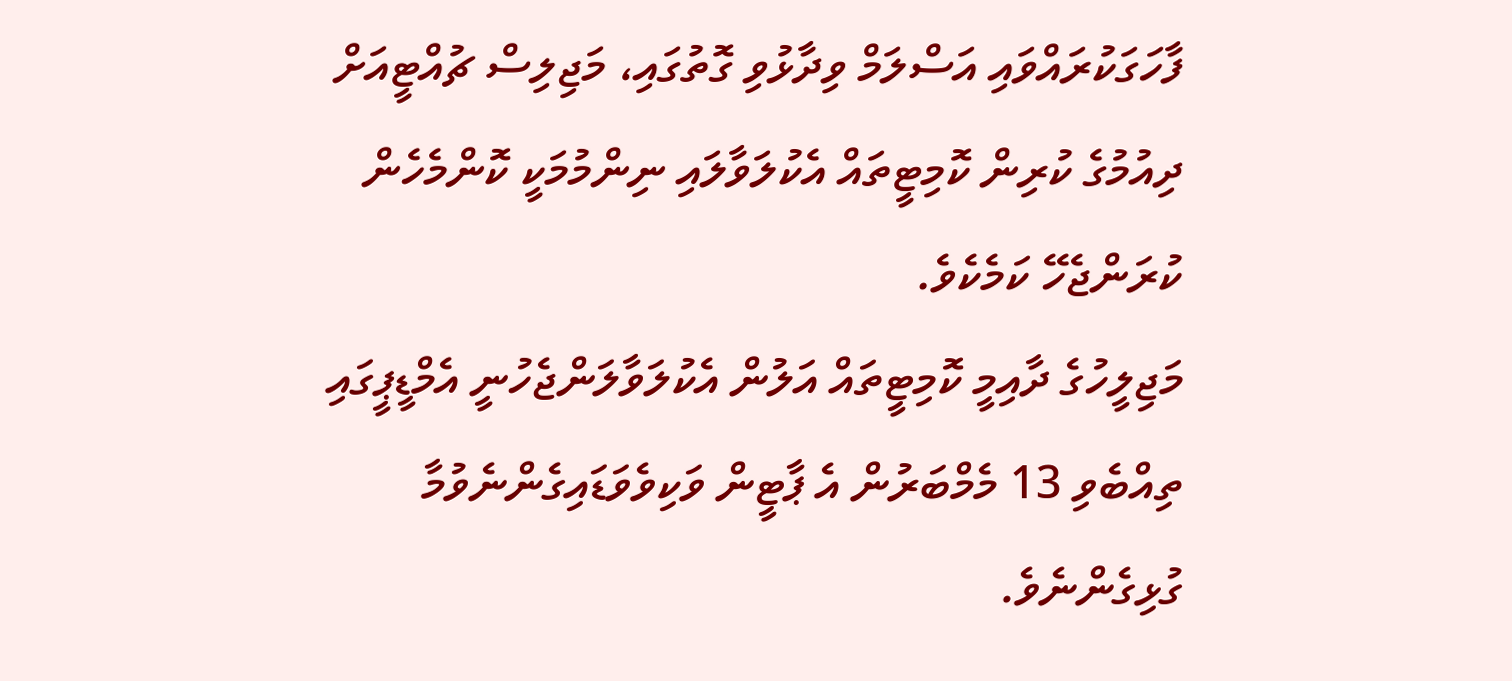ފާހަގަކުރައްވައި އަސްލަމް ވިދާޅުވި ގޮތުގައި، މަޖިލިސް ޗުއްޓީއަށް ދިއުމުގެ ކުރިން ކޮމިޓީތައް އެކުލަވާލައި ނިންމުމަކީ ކޮންމެހެން ކުރަންޖެހޭ ކަމެކެވެ.
މަޖިލީހުގެ ދާއިމީ ކޮމިޓީތައް އަލުން އެކުލަވާލަންޖެހުނީ އެމްޑީޕީގައި ތިއްބެވި 13 މެމްބަރުން އެ ޕާޓީން ވަކިވެވަޑައިގެންނެވުމާ ގުޅިގެންނެވެ.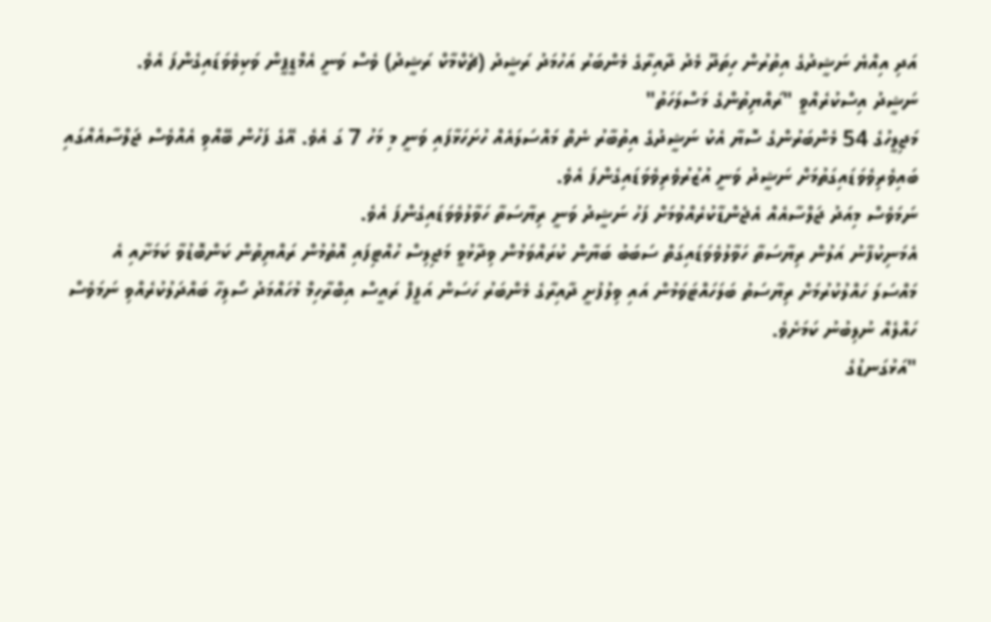އަދި އިއްޔެ ނަޝީދުގެ އިތުރުން ހިތަދޫ މެދު ދާއިރާގެ މެންބަރު އަހުމަދު ރަޝީދު (ޗެކްމާކް ރަޝީދު) ވެސް ވަނީ އެމްޑީޕީން ވަކިވެވަޑައިގެންފަ އެވެ.
ނަޝީދު އިސްކުރެއްވީ "ރައްޔިތުންގެ މަސްލަހަތު"
މަޖިލީހުގެ 54 މެންބަރުންގެ ސޮޔާ އެކު ނަޝީދުގެ އިތުބާރު ނެތް މައްސަލައެއް ހުށަހަޅާފައި ވަނީ މި މަހު 7 ގަ އެވެ. އޭގެ ފަހުން ބޭއްވި އެއްވެސް ޖަލްސާއެއްގައި ބައިވެރިވެވަޑައިގަތުމަށް ނަޝީދު ވަނީ އުޒުރުވެރިވެވަޑައިގެންފަ އެވެ.
ނަމަވެސް މިއަދު ޖަލްސާއެއް އެޖެންޑާކުރެއްވުމަށް ފަހު ނަޝީދު ވަނީ ރިޔާސަތާ ހަވާލުވެވަޑައިގެންފަ އެވެ.
އެމަނިކުފާނު އަލުން ރިޔާސަތާ ހަވާލުވެވަޑައިގަތް ސަބަބު ބަޔާން ކުރައްވަމުން ވިދާޅުވީ މަޖިލިސް ހުއްޓިފައި އޮތުމުން ރައްޔިތުން ކަންބޮޑުވާ ކަމަށާއި އެ މައްސަލަ ހައްލުކުރުމަށް ރިޔާސަތު ބަލަހައްޓަވަމުން އައި ވިލުފުށީ ދާއިރާގެ މެންބަރު ހަސަން އަފީފް ރައީސް އިބްރާހިމް މުހައްމަދު ސޯލިހާ ބައްދަލުކުރެއްވި ނަމަވެސް ހައްލެއް ނުލިބުނު ކަމަށެވެ.
"އަޅުގަނޑުގެ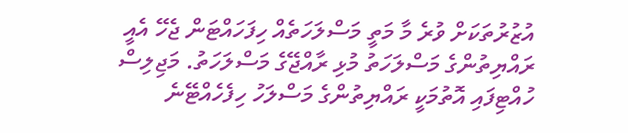އުޒުރުތަކަށް ވުރެ މާ މަތީ މަސްލަހަތެއް ހިފަހައްޓަން ޖެހޭ އެއީ ރައްޔިތުންގެ މަސްލަހަތު މުޅި ރާއްޖޭގެ މަސްލަހަތު. މަޖިލިސް ހުއްޓިފައި އޮތުމަކީ ރައްޔިތުންގެ މަސްލަހު ހިފެހެއްޓޭނެ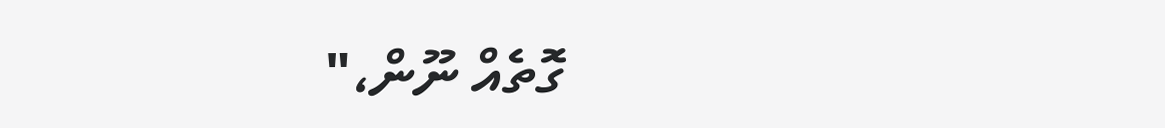ގޮތެއް ނޫން،"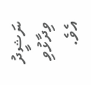ނަޝީދު ވިދާޅުވި އެވެ.